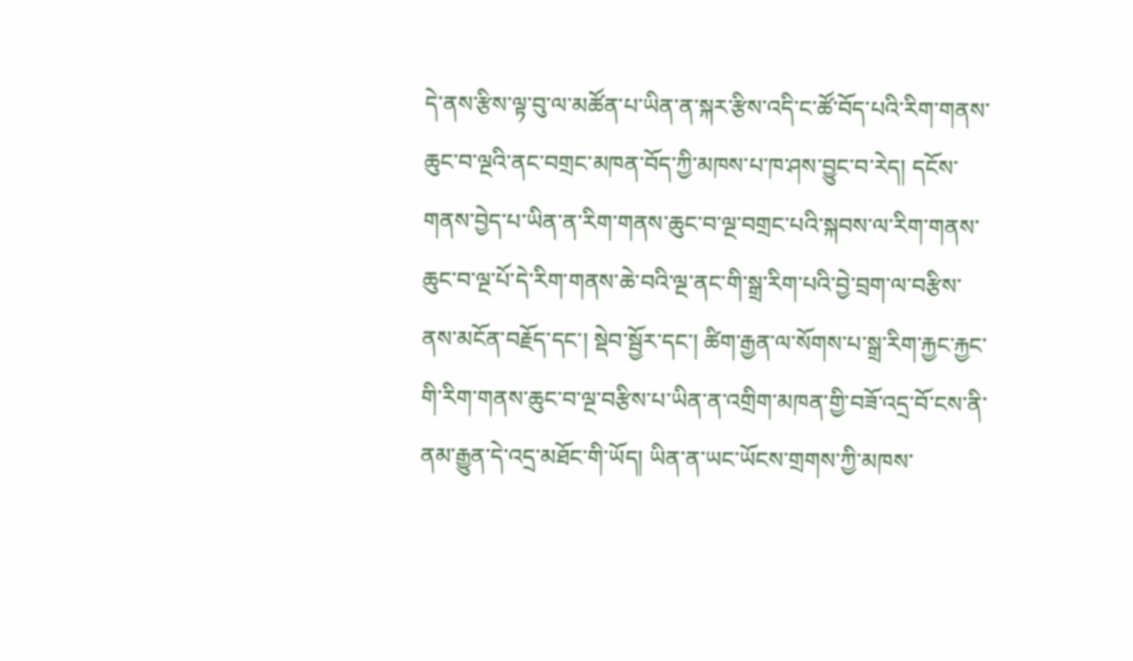དེ་ནས་རྩིས་ལྟ་བུ་ལ་མཚོན་པ་ཡིན་ན་སྐར་རྩིས་འདི་ང་ཚོ་བོད་པའི་རིག་གནས་ཆུང་བ་ལྔའི་ནང་བགྲང་མཁན་བོད་ཀྱི་མཁས་པ་ཁ་ཤས་བྱུང་བ་རེད། དངོས་གནས་བྱེད་པ་ཡིན་ན་རིག་གནས་ཆུང་བ་ལྔ་བགྲང་པའི་སྐབས་ལ་རིག་གནས་ཆུང་བ་ལྔ་པོ་དེ་རིག་གནས་ཆེ་བའི་ལྔ་ནང་གི་སྒྲ་རིག་པའི་བྱེ་བྲག་ལ་བརྩིས་ནས་མངོན་བརྗོད་དང་། སྡེབ་སྦྱོར་དང་། ཚིག་རྒྱན་ལ་སོགས་པ་སྒྲ་རིག་རྐྱང་རྐྱང་གི་རིག་གནས་ཆུང་བ་ལྔ་བརྩིས་པ་ཡིན་ན་འགྲིག་མཁན་གྱི་བཟོ་འདྲ་བོ་ངས་ནི་ནམ་རྒྱུན་དེ་འདྲ་མཐོང་གི་ཡོད། ཡིན་ན་ཡང་ཡོངས་གྲགས་ཀྱི་མཁས་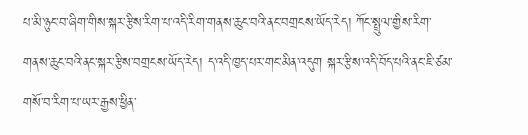པ་མི་ཉུང་བ་ཞིག་གིས་སྐར་རྩིས་རིག་པ་འདི་རིག་གནས་ཆུང་བའི་ནང་བགྲངས་ཡོད་རེད། ཀོང་སྤྲུལ་གྱིས་རིག་གནས་ཆུང་བའི་ནང་སྐར་རྩིས་བགྲངས་ཡོད་རེད། ད་འདི་ཁྱད་པར་གང་མིན་འདུག སྐར་རྩིས་འདི་བོད་པའི་ནང་ཇི་ཙམ་གསོ་བ་རིག་པ་ཡར་རྒྱས་ཕྱིན་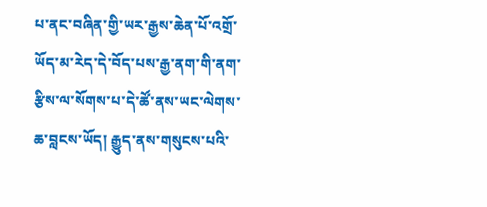པ་ནང་བཞིན་གྱི་ཡར་རྒྱས་ཆེན་པོ་འགྲོ་ཡོད་མ་རེད་དེ་བོད་པས་རྒྱ་ནག་གི་ནག་རྩིས་ལ་སོགས་པ་དེ་ཚོ་ནས་ཡང་ལེགས་ཆ་བླངས་ཡོད། རྒྱུད་ནས་གསུངས་པའི་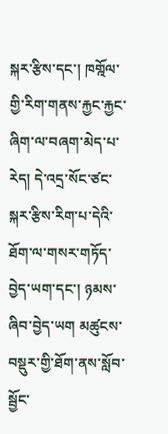སྐར་རྩིས་དང་། ཁགྰོལ་གྱི་རིག་གནས་རྐྱང་རྐྱང་ཞིག་ལ་བཞག་མེད་པ་རེད། དེ་འདྲ་སོང་ཙང་སྐར་རྩིས་རིག་པ་དེའི་ཐོག་ལ་གསར་གཏོད་བྱེད་ཡག་དང་། ཉམས་ཞིབ་བྱེད་ཡག མཚུངས་བསྡུར་གྱི་ཐོག་ནས་སློབ་སྦྱོང་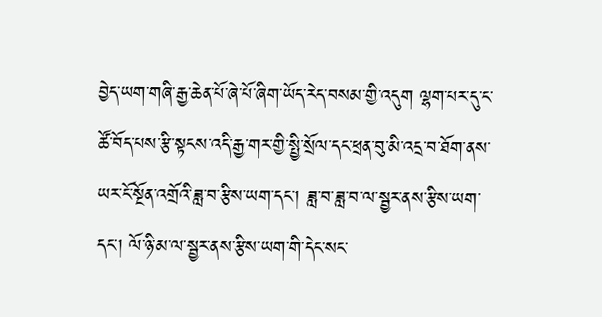བྱེད་ཡག་གཞི་རྒྱ་ཆེན་པོ་ཞེ་པོ་ཞིག་ཡོད་རེད་བསམ་གྱི་འདུག ལྷག་པར་དུ་ང་ཚོ་བོད་པས་རྩི་སྟངས་འདི་རྒྱ་གར་གྱི་སྤྱི་སྲོལ་དང་ཕྲན་བུ་མི་འདྲ་བ་ཐོག་ནས་ཡར་ངོ་སྔོན་འགྲོའི་ཟླ་བ་རྩིས་ཡག་དང་། ཟླ་བ་ཟླ་བ་ལ་སྦྱར་ནས་རྩིས་ཡག་དང་། ལོ་ཉི་མ་ལ་སྦྱར་ནས་རྩིས་ཡག་གི་དེང་སང་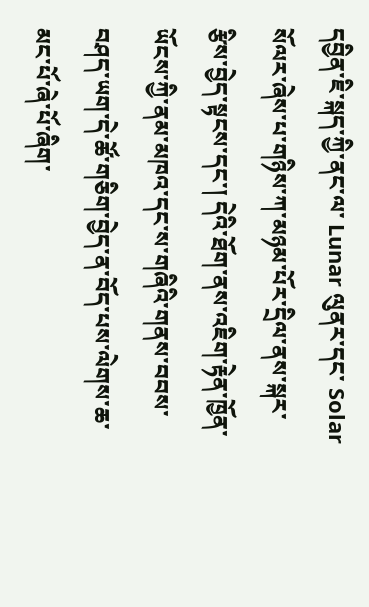དབྱིན་ཇི་སྐད་ཀྱི་ནང་ལ་ Lunar ལུནར་དང་ Solar སོལར་ཞེས་པ་གཉིས་ཀ་མཉམ་པོར་དྲིལ་ནས་སྐར་རྩིས་བྱེད་སྟངས་དང་། དེའི་ཐོག་ནས་འཇིག་རྟེན་ཁྱོན་ཡོངས་ཀྱི་ནམ་མཁའ་དང་ས་གཞིའི་གནས་བབས་བཤད་ཡག་དེ་ཚོ་གཅིག་བྱེད་ན་བོད་པས་ལེགས་ཆ་མང་པོ་ཞེ་པོ་ཞིག་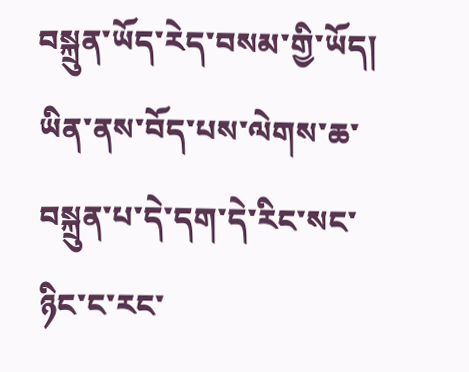བསྐྲུན་ཡོད་རེད་བསམ་གྱི་ཡོད། ཡིན་ནས་བོད་པས་ལེགས་ཆ་བསྐྲུན་པ་དེ་དག་དེ་རིང་སང་ཉིང་ང་རང་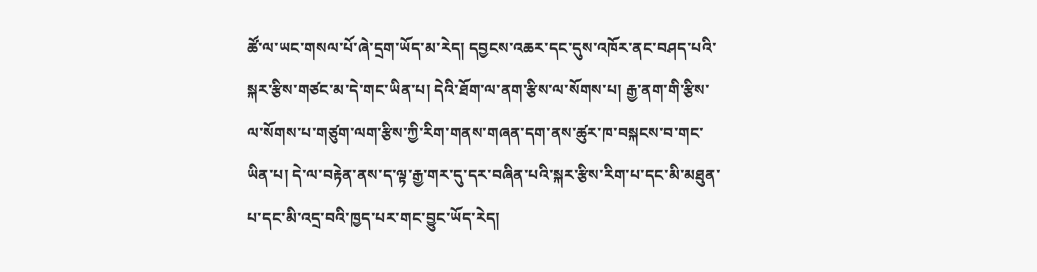ཚོ་ལ་ཡང་གསལ་པོ་ཞེ་དྲག་ཡོད་མ་རེད། དབྱངས་འཆར་དང་དུས་འཁོར་ནང་བཤད་པའི་སྐར་རྩིས་གཙང་མ་དེ་གང་ཡིན་པ། དེའི་ཐོག་ལ་ནག་རྩིས་ལ་སོགས་པ། རྒྱ་ནག་གི་རྩིས་ལ་སོགས་པ་གཙུག་ལག་རྩིས་ཀྱི་རིག་གནས་གཞན་དག་ནས་ཚུར་ཁ་བསྐངས་བ་གང་ཡིན་པ། དེ་ལ་བརྟེན་ནས་ད་ལྟ་རྒྱ་གར་དུ་དར་བཞིན་པའི་སྐར་རྩིས་རིག་པ་དང་མི་མཐུན་པ་དང་མི་འདྲ་བའི་ཁྱད་པར་གང་བྱུང་ཡོད་རེད།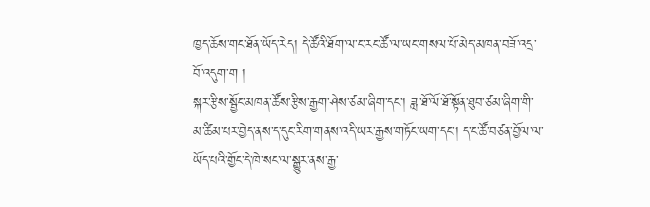ཁྱད་ཆོས་གང་ཐོན་ཡོད་རེད། དེ་ཚོའི་ཐོག་ལ་ང་རང་ཚོ་ལ་ཡང་གསལ་པོ་མེད་མཁན་བཟོ་འདྲ་བོ་འདུག་ག །
སྐར་རྩིས་སྦྱོང་མཁན་ཚོས་རྩིས་རྒྱག་ཤེས་ཙམ་ཞིག་དང་། ཟླ་ཐོ་ལོ་ཐོ་སྟོན་ཐུབ་ཙམ་ཞིག་གི་མ་ཚིམ་པར་བྱེད་ནས་ད་དུང་རིག་གནས་འདི་ཡར་རྒྱས་གཏོང་ཡག་དང་། ད་ང་ཚོ་བཙན་བྱོལ་ལ་ཡོད་པའི་གྱོང་དེ་ཁེ་སང་ལ་སྒྱུར་ནས་རྒྱ་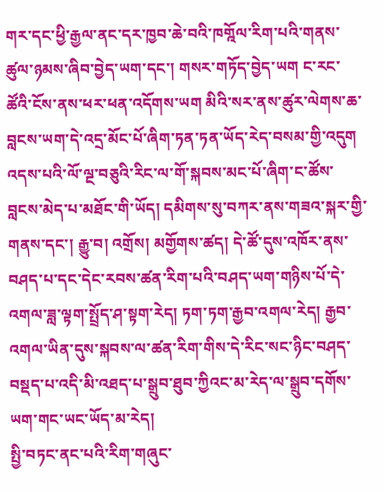གར་དང་ཕྱི་རྒྱལ་ནང་དར་ཁྱབ་ཆེ་བའི་ཁགྰོལ་རིག་པའི་གནས་ཚུལ་ཉམས་ཞིབ་བྱེད་ཡག་དང་། གསར་གཏོད་བྱེད་ཡག ང་རང་ཚོའི་ངོས་ནས་ཕར་ཕན་འདོགས་ཡག མིའི་སར་ནས་ཚུར་ལེགས་ཆ་བླངས་ཡག་དེ་འདྲ་མོང་པོ་ཞིག་ཏན་ཏན་ཡོད་རེད་བསམ་གྱི་འདུག འདས་པའི་ལོ་ལྔ་བཅུའི་རིང་ལ་གོ་སྐབས་མང་པོ་ཞིག་ང་ཚོས་བླངས་མེད་པ་མཐོང་གི་ཡོད། དམིགས་སུ་བཀར་ནས་གཟའ་སྐར་གྱི་གནས་དང་། རྒྱུ་བ། འགྲོས། མགྱོགས་ཚད། དེ་ཚོ་དུས་འཁོར་ནས་བཤད་པ་དང་དེང་རབས་ཚན་རིག་པའི་བཤད་ཡག་གཉིས་པོ་དེ་འགལ་ཟླ་ལྟག་སྤྲོད་ཤ་སྟག་རེད། ཏག་ཏག་རྒྱབ་འགལ་རེད། རྒྱབ་འགལ་ཡིན་དུས་སྐབས་ལ་ཚན་རིག་གིས་དེ་རིང་སང་ཉིང་བཤད་བསྡད་པ་འདི་མི་འཐད་པ་སྒྲུབ་ཐུབ་ཀྱིའང་མ་རེད་ལ་སྒྲུབ་དགོས་ཡག་གང་ཡང་ཡོད་མ་རེད།
སྤྱི་བཏང་ནང་པའི་རིག་གཞུང་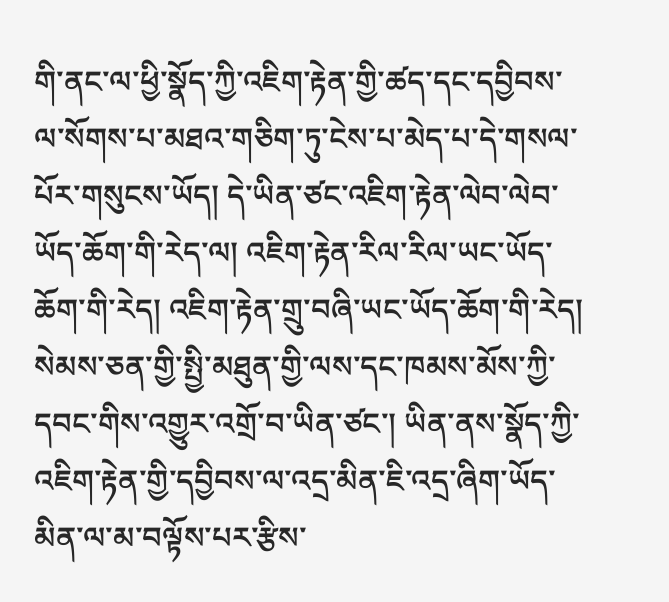གི་ནང་ལ་ཕྱི་སྣོད་ཀྱི་འཇིག་རྟེན་གྱི་ཚད་དང་དབྱིབས་ལ་སོགས་པ་མཐའ་གཅིག་ཏུ་ངེས་པ་མེད་པ་དེ་གསལ་པོར་གསུངས་ཡོད། དེ་ཡིན་ཙང་འཇིག་རྟེན་ལེབ་ལེབ་ཡོད་ཆོག་གི་རེད་ལ། འཇིག་རྟེན་རིལ་རིལ་ཡང་ཡོད་ཆོག་གི་རེད། འཇིག་རྟེན་གྲུ་བཞི་ཡང་ཡོད་ཆོག་གི་རེད། སེམས་ཅན་གྱི་སྤྱི་མཐུན་གྱི་ལས་དང་ཁམས་མོས་ཀྱི་དབང་གིས་འགྱུར་འགྲོ་བ་ཡིན་ཙང་། ཡིན་ནས་སྣོད་ཀྱི་འཇིག་རྟེན་གྱི་དབྱིབས་ལ་འདྲ་མིན་ཇི་འདྲ་ཞིག་ཡོད་མིན་ལ་མ་བལྟོས་པར་རྩིས་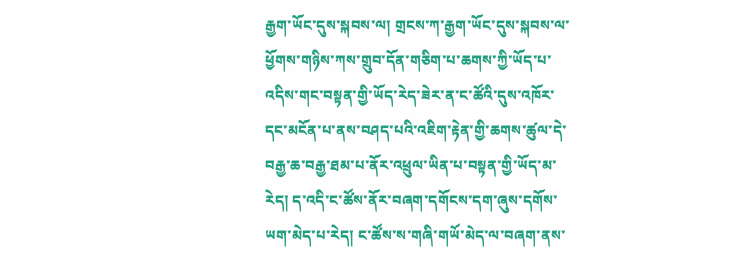རྒྱག་ཡོང་དུས་སྐབས་ལ། གྲངས་ཀ་རྒྱག་ཡོང་དུས་སྐབས་ལ་ཕྱོགས་གཉིས་ཀས་གྲུབ་དོན་གཅིག་པ་ཆགས་ཀྱི་ཡོད་པ་འདིས་གང་བསྟན་གྱི་ཡོད་རེད་ཟེར་ན་ང་ཚོའི་དུས་འཁོར་དང་མངོན་པ་ནས་བཤད་པའི་འཇིག་རྟེན་གྱི་ཆགས་ཚུལ་དེ་བརྒྱ་ཆ་བརྒྱ་ཐམ་པ་ནོར་འཕྲུལ་ཡིན་པ་བསྟན་གྱི་ཡོད་མ་རེད། ད་འདི་ང་ཚོས་ནོར་བཞག་དགོངས་དག་ཞུས་དགོས་ཡག་མེད་པ་རེད། ང་ཚོས་ས་གཞི་གཡོ་མེད་ལ་བཞག་ནས་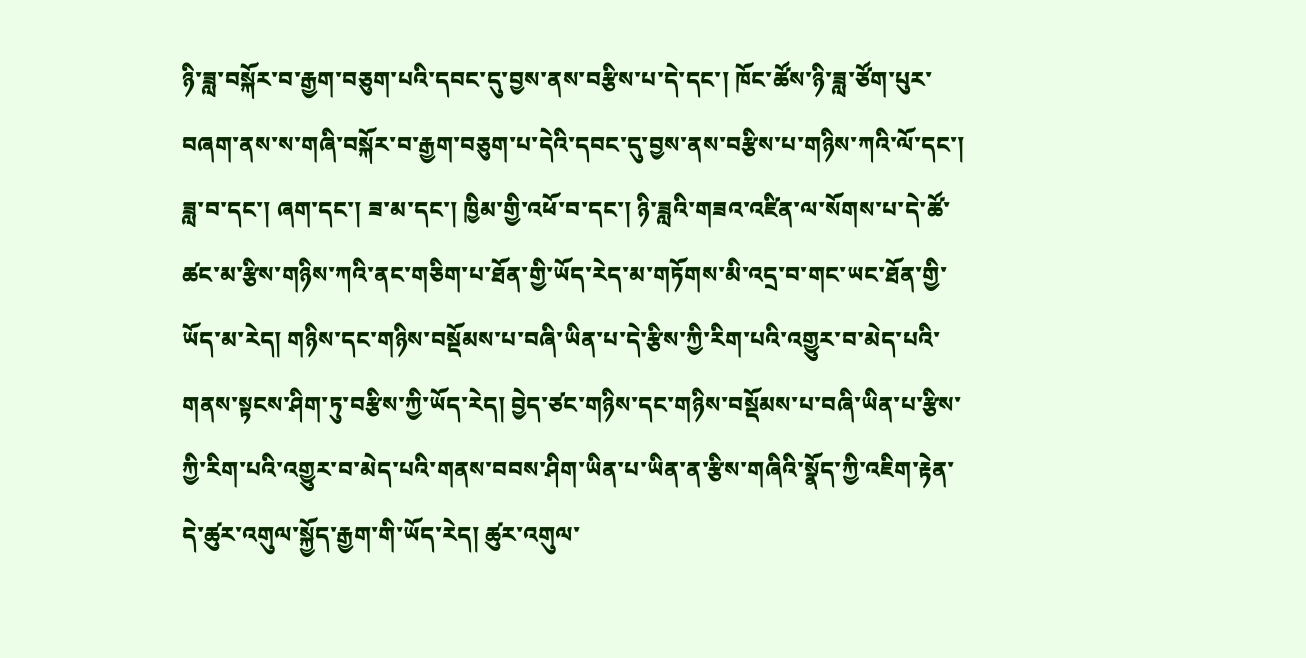ཉི་ཟླ་བསྐོར་བ་རྒྱག་བཅུག་པའི་དབང་དུ་བྱས་ནས་བརྩིས་པ་དེ་དང་། ཁོང་ཚོས་ཉི་ཟླ་ཙོག་པུར་བཞག་ནས་ས་གཞི་བསྐོར་བ་རྒྱག་བཅུག་པ་དེའི་དབང་དུ་བྱས་ནས་བརྩིས་པ་གཉིས་ཀའི་ལོ་དང་། ཟླ་བ་དང་། ཞག་དང་། ཟ་མ་དང་། ཁྱིམ་གྱི་འཕོ་བ་དང་། ཉི་ཟླའི་གཟའ་འཛིན་ལ་སོགས་པ་དེ་ཚོ་ཚང་མ་རྩིས་གཉིས་ཀའི་ནང་གཅིག་པ་ཐོན་གྱི་ཡོད་རེད་མ་གཏོགས་མི་འདྲ་བ་གང་ཡང་ཐོན་གྱི་ཡོད་མ་རེད། གཉིས་དང་གཉིས་བསྡོམས་པ་བཞི་ཡིན་པ་དེ་རྩིས་ཀྱི་རིག་པའི་འགྱུར་བ་མེད་པའི་གནས་སྟངས་ཤིག་ཏུ་བརྩིས་ཀྱི་ཡོད་རེད། བྱེད་ཙང་གཉིས་དང་གཉིས་བསྡོམས་པ་བཞི་ཡིན་པ་རྩིས་ཀྱི་རིག་པའི་འགྱུར་བ་མེད་པའི་གནས་བབས་ཤིག་ཡིན་པ་ཡིན་ན་རྩིས་གཞིའི་སྣོད་ཀྱི་འཇིག་རྟེན་དེ་ཚུར་འགུལ་སྐྱོད་རྒྱག་གི་ཡོད་རེད། ཚུར་འགུལ་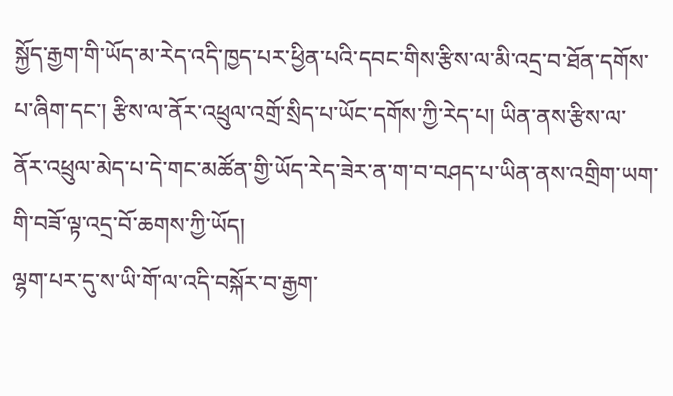སྐྱོད་རྒྱག་གི་ཡོད་མ་རེད་འདི་ཁྱད་པར་ཕྱིན་པའི་དབང་གིས་རྩིས་ལ་མི་འདྲ་བ་ཐོན་དགོས་པ་ཞིག་དང་། རྩིས་ལ་ནོར་འཕྲུལ་འགྲོ་སྲིད་པ་ཡོང་དགོས་ཀྱི་རེད་པ། ཡིན་ནས་རྩིས་ལ་ནོར་འཕྲུལ་མེད་པ་དེ་གང་མཚོན་གྱི་ཡོད་རེད་ཟེར་ན་ག་བ་བཤད་པ་ཡིན་ནས་འགྲིག་ཡག་གི་བཟོ་ལྟ་འདྲ་བོ་ཆགས་ཀྱི་ཡོད།
ལྷག་པར་དུ་ས་ཡི་གོ་ལ་འདི་བསྐོར་བ་རྒྱག་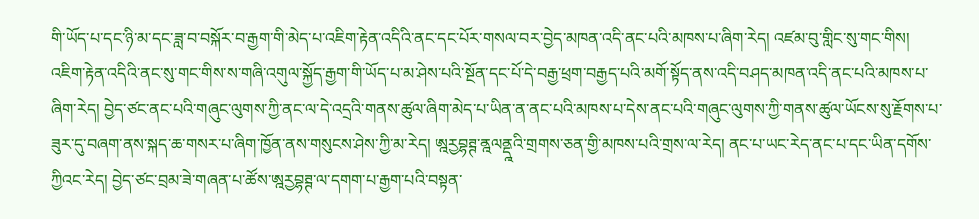གི་ཡོད་པ་དང་ཉི་མ་དང་ཟླ་བ་བསྐོར་བ་རྒྱག་གི་མེད་པ་འཇིག་རྟེན་འདིའི་ནང་དང་པོར་གསལ་བར་བྱེད་མཁན་འདི་ནང་པའི་མཁས་པ་ཞིག་རེད། འཛམ་བུ་གླིང་སུ་གང་གིས། འཇིག་རྟེན་འདིའི་ནང་སུ་གང་གིས་ས་གཞི་འགུལ་སྐྱོད་རྒྱག་གི་ཡོད་པ་མ་ཤེས་པའི་སྔོན་དང་པོ་དེ་བརྒྱ་ཕྲག་བརྒྱད་པའི་མགོ་སྟོད་ནས་འདི་བཤད་མཁན་འདི་ནང་པའི་མཁས་པ་ཞིག་རེད། བྱེད་ཙང་ནང་པའི་གཞུང་ལུགས་ཀྱི་ནང་ལ་དེ་འདྲའི་གནས་ཚུལ་ཞིག་མེད་པ་ཡིན་ན་ནང་པའི་མཁས་པ་དེས་ནང་པའི་གཞུང་ལུགས་ཀྱི་གནས་ཚུལ་ཡོངས་སུ་རྗོགས་པ་ཟུར་དུ་བཞག་ནས་སྐད་ཆ་གསར་པ་ཞིག་ཁྱོན་ནས་གསུངས་ཤེས་ཀྱི་མ་རེད། ཨྰརྱབྷཊྚ་ནྰལནྡྰའི་གྲགས་ཅན་གྱི་མཁས་པའི་གྲས་ལ་རེད། ནང་པ་ཡང་རེད་ནང་པ་དང་ཡིན་དགོས་ཀྱིའང་རེད། བྱེད་ཙང་བྲམ་ཟེ་གཞན་པ་ཚོས་ཨྰརྱབྷཊྚ་ལ་དགག་པ་རྒྱག་པའི་བསྟན་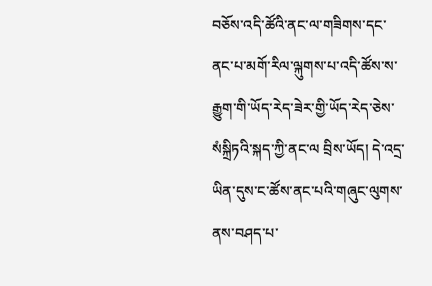བཅོས་འདི་ཚོའི་ནང་ལ་གཟིགས་དང་ནང་པ་མགོ་རིལ་ལྐུགས་པ་འདི་ཚོས་ས་རྒྱུག་གི་ཡོད་རེད་ཟེར་གྱི་ཡོད་རེད་ཅེས་སཾསྐྲིཏའི་སྐད་ཀྱི་ནང་ལ བྲིས་ཡོད། དེ་འདྲ་ཡིན་དུས་ང་ཚོས་ནང་པའི་གཞུང་ལུགས་ནས་བཤད་པ་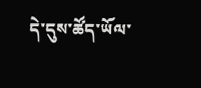དེ་དུས་ཚོད་ཡོལ་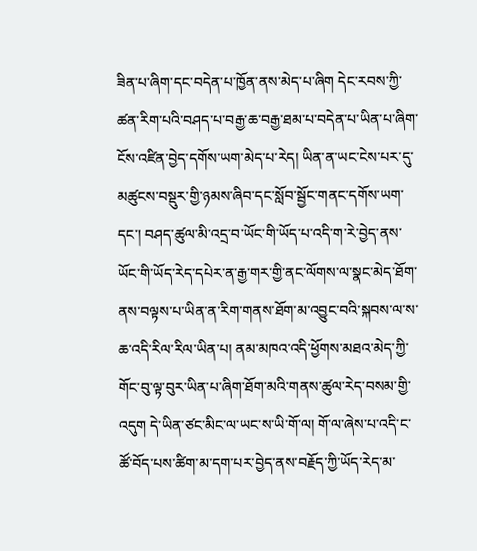ཟིན་པ་ཞིག་དང་བདེན་པ་ཁྱོན་ནས་མེད་པ་ཞིག དེང་རབས་ཀྱི་ཚན་རིག་པའི་བཤད་པ་བརྒྱ་ཆ་བརྒྱ་ཐམ་པ་བདེན་པ་ཡིན་པ་ཞིག་ངོས་འཛིན་བྱེད་དགོས་ཡག་མེད་པ་རེད། ཡིན་ན་ཡང་ངེས་པར་དུ་མཚུངས་བསྡུར་གྱི་ཉམས་ཞིབ་དང་སློབ་སྦྱོང་གནང་དགོས་ཡག་དང་། བཤད་ཚུལ་མི་འདྲ་བ་ཡོང་གི་ཡོད་པ་འདི་ག་རེ་བྱེད་ནས་ཡོང་གི་ཡོད་རེད་དཔེར་ན་རྒྱ་གར་གྱི་ནང་ལོགས་ལ་སྣང་མེད་ཐོག་ནས་བལྟས་པ་ཡིན་ན་རིག་གནས་ཐོག་མ་འབྱུང་བའི་སྐབས་ལ་ས་ཆ་འདི་རིལ་རིལ་ཡིན་པ། ནམ་མཁའ་འདི་ཕྱོགས་མཐའ་མེད་ཀྱི་གོང་བུ་ལྟ་བུར་ཡིན་པ་ཞིག་ཐོག་མའི་གནས་ཚུལ་རེད་བསམ་གྱི་འདུག དེ་ཡིན་ཙང་མིང་ལ་ཡང་ས་ཡི་གོ་ལ། གོ་ལ་ཞེས་པ་འདི་ང་ཚོ་བོད་པས་ཚིག་མ་དག་པར་བྱེད་ནས་བརྗོད་ཀྱི་ཡོད་རེད་མ་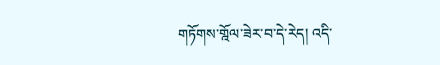གཏོགས་གྰོལ་ཟེར་བ་དེ་རེད། འདི་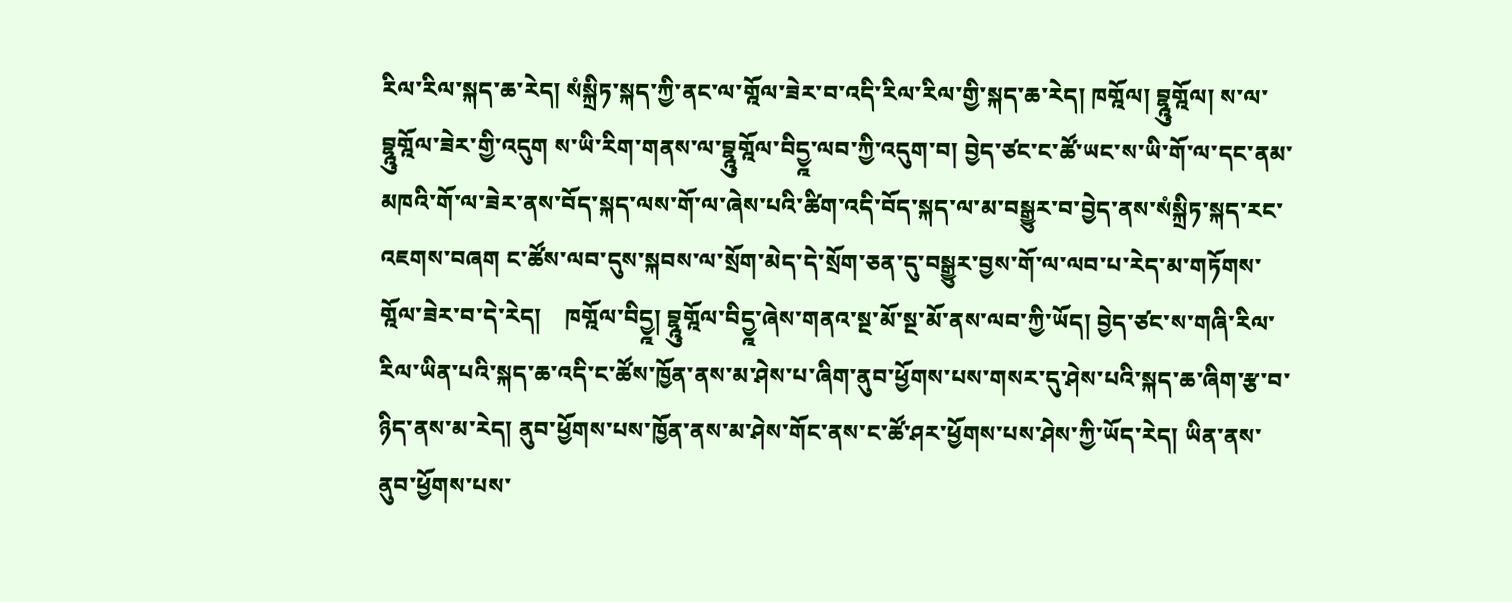རིལ་རིལ་སྐད་ཆ་རེད། སཾསྐྲིཏ་སྐད་ཀྱི་ནང་ལ་གྰོལ་ཟེར་བ་འདི་རིལ་རིལ་གྱི་སྐད་ཆ་རེད། ཁགྰོལ། བྷྰུགྰོལ། ས་ལ་བྷྰུགྰོལ་ཟེར་གྱི་འདུག ས་ཡི་རིག་གནས་ལ་བྷྰུགྰོལ་བིདྱྰ་ལབ་ཀྱི་འདུག་བ། བྱེད་ཙང་ང་ཚོ་ཡང་ས་ཡི་གོ་ལ་དང་ནམ་མཁའི་གོ་ལ་ཟེར་ནས་བོད་སྐད་ལས་གོ་ལ་ཞེས་པའི་ཚིག་འདི་བོད་སྐད་ལ་མ་བསྒྱུར་བ་བྱེད་ནས་སཾསྐྲིཏ་སྐད་རང་འཇགས་བཞག ང་ཚོས་ལབ་དུས་སྐབས་ལ་སྲོག་མེད་དེ་སྲོག་ཅན་དུ་བསྒྱུར་བྱས་གོ་ལ་ལབ་པ་རེད་མ་གཏོགས་གྰོལ་ཟེར་བ་དེ་རེད།    ཁགྰོལ་བིདྱྰ། བྷྰུགྰོལ་བིདྱྰ་ཞེས་གནའ་སྔ་མོ་སྔ་མོ་ནས་ལབ་ཀྱི་ཡོད། བྱེད་ཙང་ས་གཞི་རིལ་རིལ་ཡིན་པའི་སྐད་ཆ་འདི་ང་ཚོས་ཁྱོན་ནས་མ་ཤེས་པ་ཞིག་ནུབ་ཕྱོགས་པས་གསར་དུ་ཤེས་པའི་སྐད་ཆ་ཞིག་རྩ་བ་ཉིད་ནས་མ་རེད། ནུབ་ཕྱོགས་པས་ཁྱོན་ནས་མ་ཤེས་གོང་ནས་ང་ཚོ་ཤར་ཕྱོགས་པས་ཤེས་ཀྱི་ཡོད་རེད། ཡིན་ནས་ནུབ་ཕྱོགས་པས་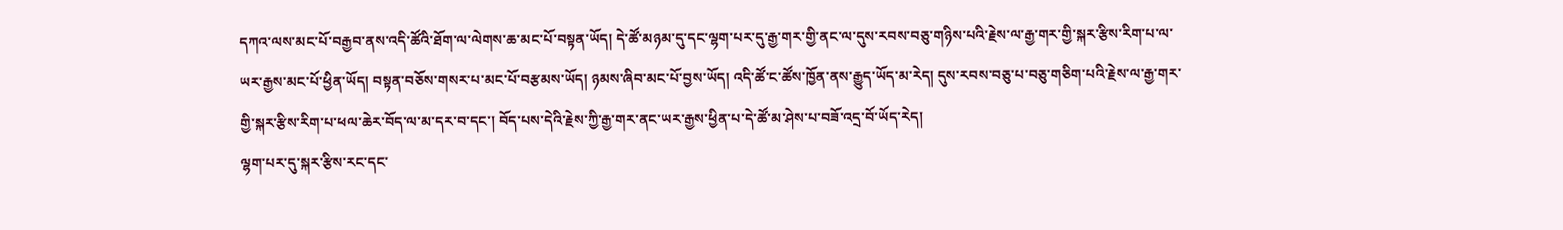དཀའ་ལས་མང་པོ་བརྒྱབ་ནས་འདི་ཚོའི་ཐོག་ལ་ལེགས་ཆ་མང་པོ་བསྟན་ཡོད། དེ་ཚོ་མཉམ་དུ་དང་ལྷག་པར་དུ་རྒྱ་གར་གྱི་ནང་ལ་དུས་རབས་བཅུ་གཉིས་པའི་རྗེས་ལ་རྒྱ་གར་གྱི་སྐར་རྩིས་རིག་པ་ལ་ཡར་རྒྱས་མང་པོ་ཕྱིན་ཡོད། བསྟན་བཅོས་གསར་པ་མང་པོ་བརྩམས་ཡོད། ཉམས་ཞིབ་མང་པོ་བྱས་ཡོད། འདི་ཚོ་ང་ཚོས་ཁྱོན་ནས་རྒྱུད་ཡོད་མ་རེད། དུས་རབས་བཅུ་པ་བཅུ་གཅིག་པའི་རྗེས་ལ་རྒྱ་གར་གྱི་སྐར་རྩིས་རིག་པ་ཕལ་ཆེར་བོད་ལ་མ་དར་བ་དང་། བོད་པས་དེའི་རྗེས་ཀྱི་རྒྱ་གར་ནང་ཡར་རྒྱས་ཕྱིན་པ་དེ་ཚོ་མ་ཤེས་པ་བཟོ་འདྲ་བོ་ཡོད་རེད།
ལྷག་པར་དུ་སྐར་རྩིས་རང་དང་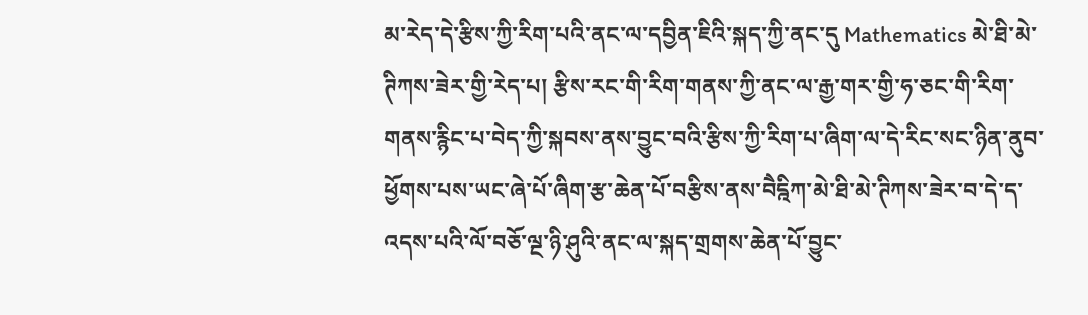མ་རེད་དེ་རྩིས་ཀྱི་རིག་པའི་ནང་ལ་དབྱིན་ཇིའི་སྐད་ཀྱི་ནང་དུ Mathematics མེ་ཐི་མེ་ཊིཀས་ཟེར་གྱི་རེད་པ། རྩིས་རང་གི་རིག་གནས་ཀྱི་ནང་ལ་རྒྱ་གར་གྱི་ཧ་ཅང་གི་རིག་གནས་རྙིང་པ་བེད་ཀྱི་སྐབས་ནས་བྱུང་བའི་རྩིས་ཀྱི་རིག་པ་ཞིག་ལ་དེ་རིང་སང་ཉིན་ནུབ་ཕྱོགས་པས་ཡང་ཞེ་པོ་ཞིག་རྩ་ཆེན་པོ་བརྩིས་ནས་བཻདྰིཀ་མེ་ཐི་མེ་ཊིཀས་ཟེར་བ་དེ་ད་འདས་པའི་ལོ་བཅོ་ལྔ་ཉི་ཤུའི་ནང་ལ་སྐད་གྲགས་ཆེན་པོ་བྱུང་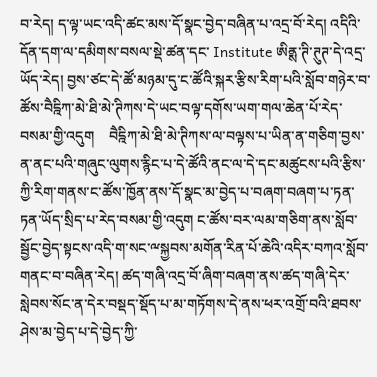བ་རེད། ད་ལྟ་ཡང་འདི་ཚང་མས་དོ་སྣང་བྱེད་བཞིན་པ་འདྲ་བོ་རེད། འདིའི་དོན་དག་ལ་དམིགས་བསལ་སྡེ་ཚན་དང་ Institute ཨིནྶ་ཊི་ཊུཊ་དེ་འདྲ་ཡོད་རེད། བྱས་ཙང་དེ་ཚོ་མཉམ་དུ་ང་ཚོའི་སྐར་རྩིས་རིག་པའི་སློབ་གཉེར་བ་ཚོས་བཻདྰིཀ་མེ་ཐི་མེ་ཊིཀས་དེ་ཡང་བལྟ་དགོས་ཡག་གལ་ཆེན་པོ་རེད་བསམ་གྱི་འདུག    བཻདྰིཀ་མེ་ཐི་མེ་ཊིཀས་ལ་བལྟས་པ་ཡིན་ན་གཅིག་བྱས་ན་ནང་པའི་གཞུང་ལུགས་རྙིང་པ་དེ་ཚོའི་ནང་ལ་དེ་དང་མཚུངས་པའི་རྩིས་ཀྱི་རིག་གནས་ང་ཚོས་ཁྱོན་ནས་དོ་སྣང་མ་བྱེད་པ་བཞག་བཞག་པ་ཏན་ཏན་ཡོད་སྲིད་པ་རེད་བསམ་གྱི་འདུག ང་ཚོས་བར་ལམ་གཅིག་ནས་སློབ་སྦྱོང་བྱེད་སྟངས་འདི་ག་སང་ྋསྐྱབས་མགོན་རིན་པོ་ཆེའི་འདིར་བཀའ་སློབ་གནང་བ་བཞིན་རེད། ཚད་གཞི་འདྲ་བོ་ཞིག་བཞག་ནས་ཚད་གཞི་དེར་སླེབས་སོང་ན་དེར་བསྡད་སྡོད་པ་མ་གཏོགས་དེ་ནས་ཕར་འགྲོ་བའི་ཐབས་ཤེས་མ་བྱེད་པ་དེ་བྱེད་ཀྱི་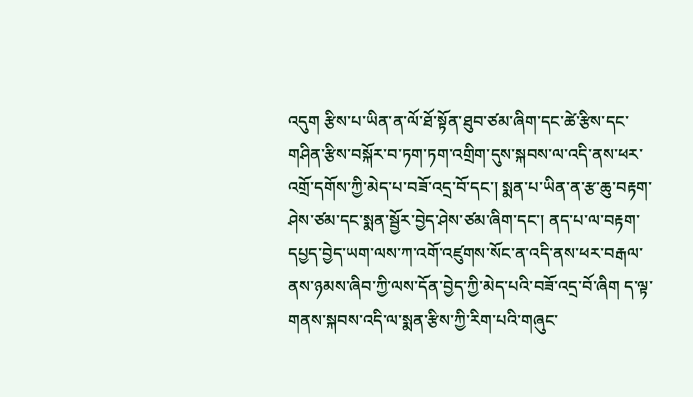འདུག རྩིས་པ་ཡིན་ན་ལོ་ཐོ་སྟོན་ཐུབ་ཙམ་ཞིག་དང་ཚེ་རྩིས་དང་གཤིན་རྩིས་བསྐོར་བ་ཏག་ཏག་འགྲིག་དུས་སྐབས་ལ་འདི་ནས་ཕར་འགྲོ་དགོས་ཀྱི་མེད་པ་བཟོ་འདྲ་བོ་དང་། སྨན་པ་ཡིན་ན་རྩ་ཆུ་བརྟག་ཤེས་ཙམ་དང་སྨན་སྦྱོར་བྱེད་ཤེས་ཙམ་ཞིག་དང་། ནད་པ་ལ་བརྟག་དཔྱད་བྱེད་ཡག་ལས་ཀ་འགོ་འཛུགས་སོང་ན་འདི་ནས་ཕར་བརྒལ་ནས་ཉམས་ཞིབ་ཀྱི་ལས་དོན་བྱེད་ཀྱི་མེད་པའི་བཟོ་འདྲ་བོ་ཞིག ད་ལྟ་གནས་སྐབས་འདི་ལ་སྨན་རྩིས་ཀྱི་རིག་པའི་གཞུང་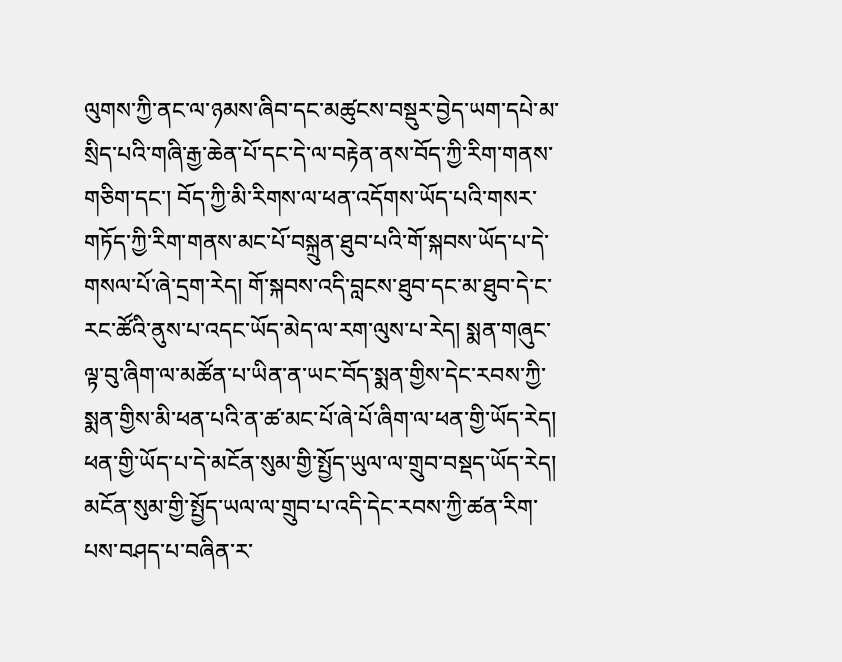ལུགས་ཀྱི་ནང་ལ་ཉམས་ཞིབ་དང་མཚུངས་བསྡུར་བྱེད་ཡག་དཔེ་མ་སྲིད་པའི་གཞི་རྒྱ་ཆེན་པོ་དང་དེ་ལ་བརྟེན་ནས་བོད་ཀྱི་རིག་གནས་གཅིག་དང་། བོད་ཀྱི་མི་རིགས་ལ་ཕན་འདོགས་ཡོད་པའི་གསར་གཏོད་ཀྱི་རིག་གནས་མང་པོ་བསྐྲུན་ཐུབ་པའི་གོ་སྐབས་ཡོད་པ་དེ་གསལ་པོ་ཞེ་དྲག་རེད། གོ་སྐབས་འདི་བླངས་ཐུབ་དང་མ་ཐུབ་དེ་ང་རང་ཚོའི་ནུས་པ་འདང་ཡོད་མེད་ལ་རག་ལུས་པ་རེད། སྨན་གཞུང་ལྟ་བུ་ཞིག་ལ་མཚོན་པ་ཡིན་ན་ཡང་བོད་སྨན་གྱིས་དེང་རབས་ཀྱི་སྨན་གྱིས་མི་ཕན་པའི་ན་ཚ་མང་པོ་ཞེ་པོ་ཞིག་ལ་ཕན་གྱི་ཡོད་རེད། ཕན་གྱི་ཡོད་པ་དེ་མངོན་སུམ་གྱི་སྤྱོད་ཡུལ་ལ་གྲུབ་བསྡད་ཡོད་རེད། མངོན་སུམ་གྱི་སྤྱོད་ཡལ་ལ་གྲུབ་པ་འདི་དེང་རབས་ཀྱི་ཚན་རིག་པས་བཤད་པ་བཞིན་ར་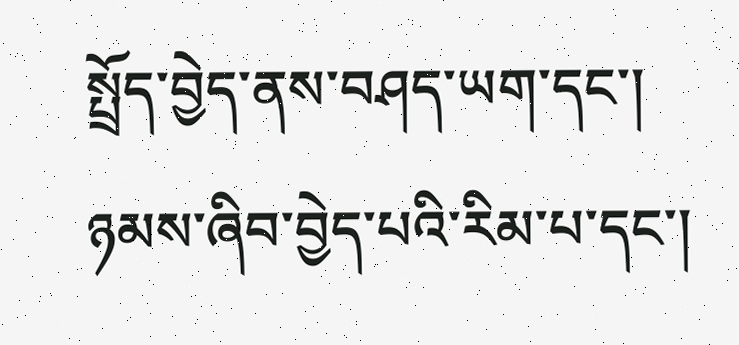སྤྲོད་བྱེད་ནས་བཤད་ཡག་དང་། ཉམས་ཞིབ་བྱེད་པའི་རིམ་པ་དང་།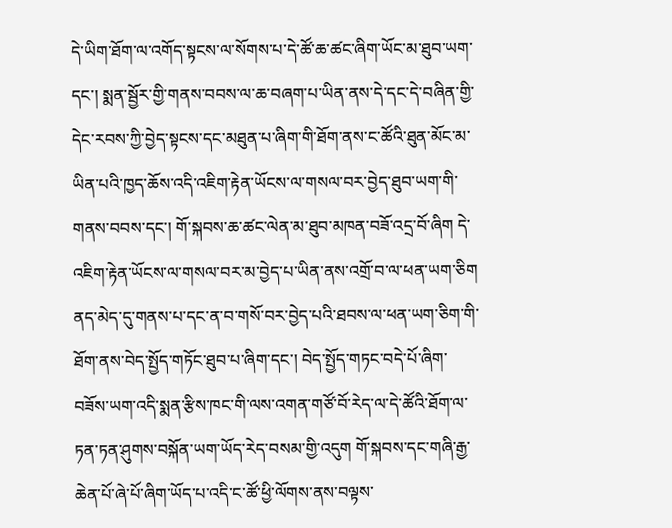དེ་ཡིག་ཐོག་ལ་འགོད་སྟངས་ལ་སོགས་པ་དེ་ཚོ་ཆ་ཚང་ཞིག་ཡོང་མ་ཐུབ་ཡག་དང་། སྨན་སྦྱོར་གྱི་གནས་བབས་ལ་ཆ་བཞག་པ་ཡིན་ནས་དེ་དང་དེ་བཞིན་གྱི་དེང་རབས་ཀྱི་བྱེད་སྟངས་དང་མཐུན་པ་ཞིག་གི་ཐོག་ནས་ང་ཚོའི་ཐུན་མོང་མ་ཡིན་པའི་ཁྱད་ཆོས་འདི་འཇིག་རྟེན་ཡོངས་ལ་གསལ་བར་བྱེད་ཐུབ་ཡག་གི་གནས་བབས་དང་། གོ་སྐབས་ཆ་ཚང་ལེན་མ་ཐུབ་མཁན་བཟོ་འདྲ་བོ་ཞིག དེ་འཇིག་རྟེན་ཡོངས་ལ་གསལ་བར་མ་བྱེད་པ་ཡིན་ནས་འགྲོ་བ་ལ་ཕན་ཡག་ཅིག ནད་མེད་དུ་གནས་པ་དང་ན་བ་གསོ་བར་བྱེད་པའི་ཐབས་ལ་ཕན་ཡག་ཅིག་གི་ཐོག་ནས་བེད་སྤྱོད་གཏོང་ཐུབ་པ་ཞིག་དང་། བེད་སྤྱོད་གཏང་བདེ་པོ་ཞིག་བཟོས་ཡག་འདི་སྨན་རྩིས་ཁང་གི་ལས་འགན་གཙོ་བོ་རེད་ལ་དེ་ཚོའི་ཐོག་ལ་ཏན་ཏན་ཤུགས་བསྐོན་ཡག་ཡོད་རེད་བསམ་གྱི་འདུག གོ་སྐབས་དང་གཞི་རྒྱ་ཆེན་པོ་ཞེ་པོ་ཞིག་ཡོད་པ་འདི་ང་ཚོ་ཕྱི་ལོགས་ནས་བལྟས་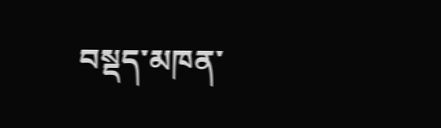བསྡད་མཁན་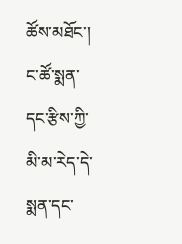ཚོས་མཐོང་། ང་ཚོ་སྨན་དང་རྩིས་ཀྱི་མི་མ་རེད་དེ་སྨན་དང་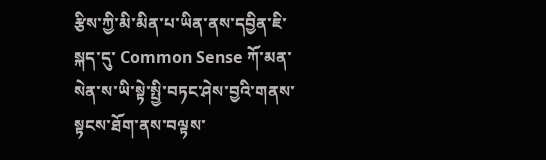རྩིས་ཀྱི་མི་མིན་པ་ཡིན་ནས་དབྱིན་ཇི་སྐད་དུ་ Common Sense ཀོ་མན་སེན་ས་ཡི་སྟེ་སྤྱི་བཏང་ཤེས་བྱའི་གནས་སྟངས་ཐོག་ནས་བལྟས་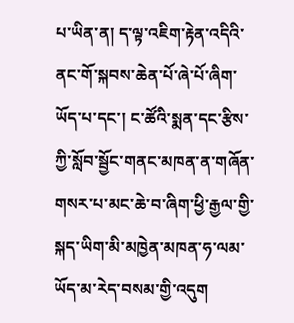པ་ཡིན་ན། ད་ལྟ་འཇིག་རྟེན་འདིའི་ནང་གོ་སྐབས་ཆེན་པོ་ཞེ་པོ་ཞིག་ཡོད་པ་དང་། ང་ཚོའི་སྨན་དང་རྩིས་ཀྱི་སློབ་སྦྱོང་གནང་མཁན་ན་གཞོན་གསར་པ་མང་ཆེ་བ་ཞིག་ཕྱི་རྒྱལ་གྱི་སྐད་ཡིག་མི་མཁྱེན་མཁན་ཧ་ལམ་ཡོད་མ་རེད་བསམ་གྱི་འདུག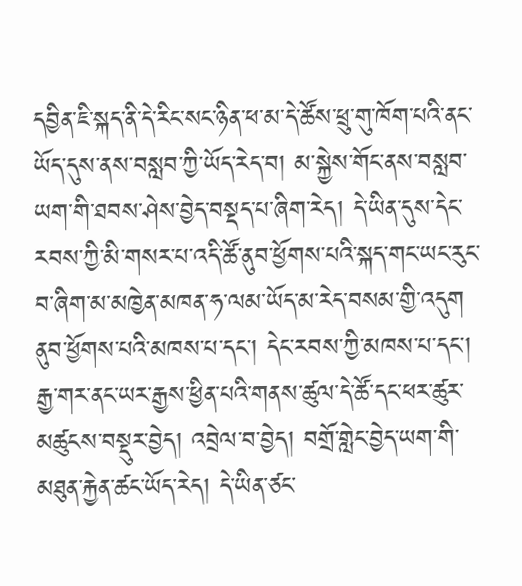དབྱིན་ཇི་སྐད་ནི་དེ་རིང་སང་ཉིན་ཕ་མ་དེ་ཚོས་ཕྲུ་གུ་ཁོག་པའི་ནང་ཡོད་དུས་ནས་བསླབ་ཀྱི་ཡོད་རེད་བ། མ་སྐྱེས་གོང་ནས་བསླབ་ཡག་གི་ཐབས་ཤེས་བྱེད་བསྡད་པ་ཞིག་རེད། དེ་ཡིན་དུས་དེང་རབས་ཀྱི་མི་གསར་པ་འདི་ཚོ་ནུབ་ཕྱོགས་པའི་སྐད་གང་ཡང་རུང་བ་ཞིག་མ་མཁྱེན་མཁན་ཧ་ལམ་ཡོད་མ་རེད་བསམ་གྱི་འདུག ནུབ་ཕྱོགས་པའི་མཁས་པ་དང་། དེང་རབས་ཀྱི་མཁས་པ་དང་། རྒྱ་གར་ནང་ཡར་རྒྱས་ཕྱིན་པའི་གནས་ཚུལ་དེ་ཚོ་དང་ཕར་ཚུར་མཚུངས་བསྡུར་བྱེད། འབྲེལ་བ་བྱེད། བགྲོ་གླེང་བྱེད་ཡག་གི་མཐུན་རྐྱེན་ཚང་ཡོད་རེད། དེ་ཡིན་ཙང་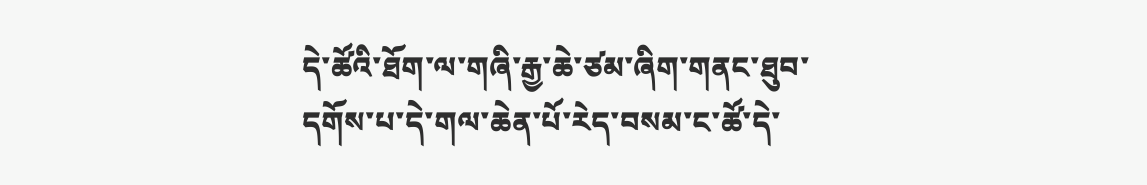དེ་ཚོའི་ཐོག་ལ་གཞི་རྒྱ་ཆེ་ཙམ་ཞིག་གནང་ཐུབ་དགོས་པ་དེ་གལ་ཆེན་པོ་རེད་བསམ་ང་ཚོ་དེ་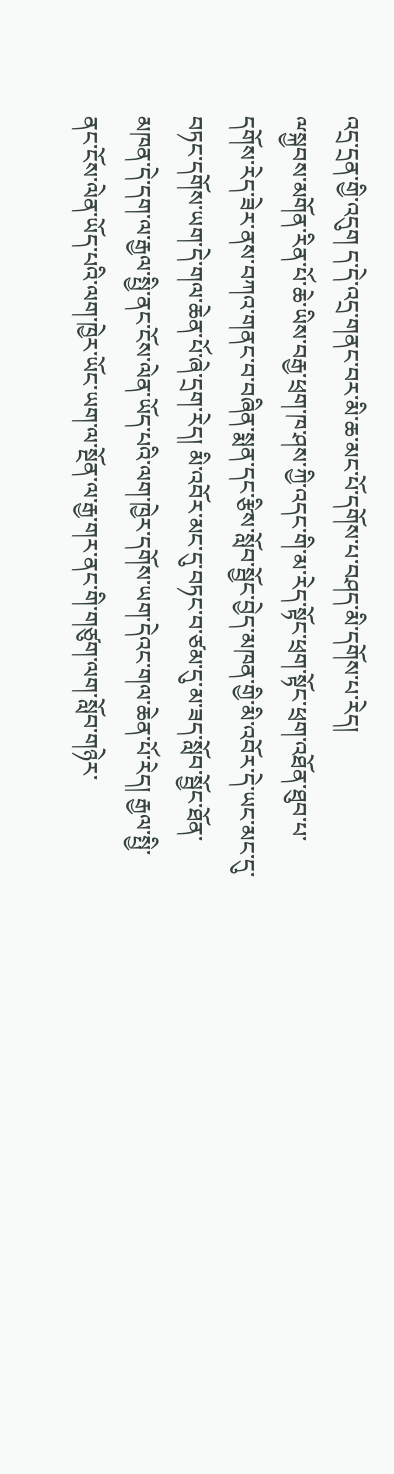འདྲ་དྲན་གྱི་འདུག ད་དེ་འདྲ་གནང་བར་མི་ཆ་མང་པོ་དགོས་པ་བཤད་མི་དགོས་པ་རེད།
ྋསྐྱབས་མགོན་རིན་པོ་ཆེ་ཡིས་བརྒྱ་ཕྲག་ཁ་ཤས་ཀྱི་འདང་གི་མ་རེད་སྟོང་ཕྲག་སྟོང་ཕྲག་འཐོན་ཐུབ་པ་དགོས་རེད་ཟེར་ནས་བཀའ་གནང་བ་བཞིན་སྨན་དང་རྩིས་སློབ་སྦྱོང་བྱེད་མཁན་གྱི་མི་འབོར་དེ་ཡང་མང་དུ་བཏང་དགོས་ཡག་དེ་གལ་ཆེན་པོ་ཞེ་དྲག་རེད། མི་འབོར་མང་དུ་བཏང་བ་ཙམ་དུ་མ་ཟད་སློབ་སྦྱོང་ཐོན་མཁན་དེ་དག་ལ་རྒྱལ་སྤྱི་ནང་ངོས་ལེན་ཡོད་པའི་ལག་ཁྱེར་དགོས་ཡག་དེའང་གལ་ཆེན་པོ་རེད། རྒྱལ་སྤྱི་ནང་ངོས་ལེན་ཡོད་པའི་ལག་ཁྱེར་ཡོང་ཡག་ལ་སྔོན་ལ་རྒྱ་གར་ནང་གི་གཙུག་ལག་སློབ་གཉེར་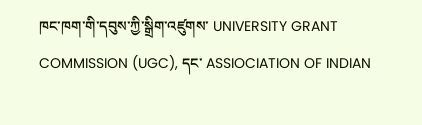ཁང་ཁག་གི་དབུས་ཀྱི་སྒྲིག་འཛུགས་ UNIVERSITY GRANT COMMISSION (UGC), དང་ ASSIOCIATION OF INDIAN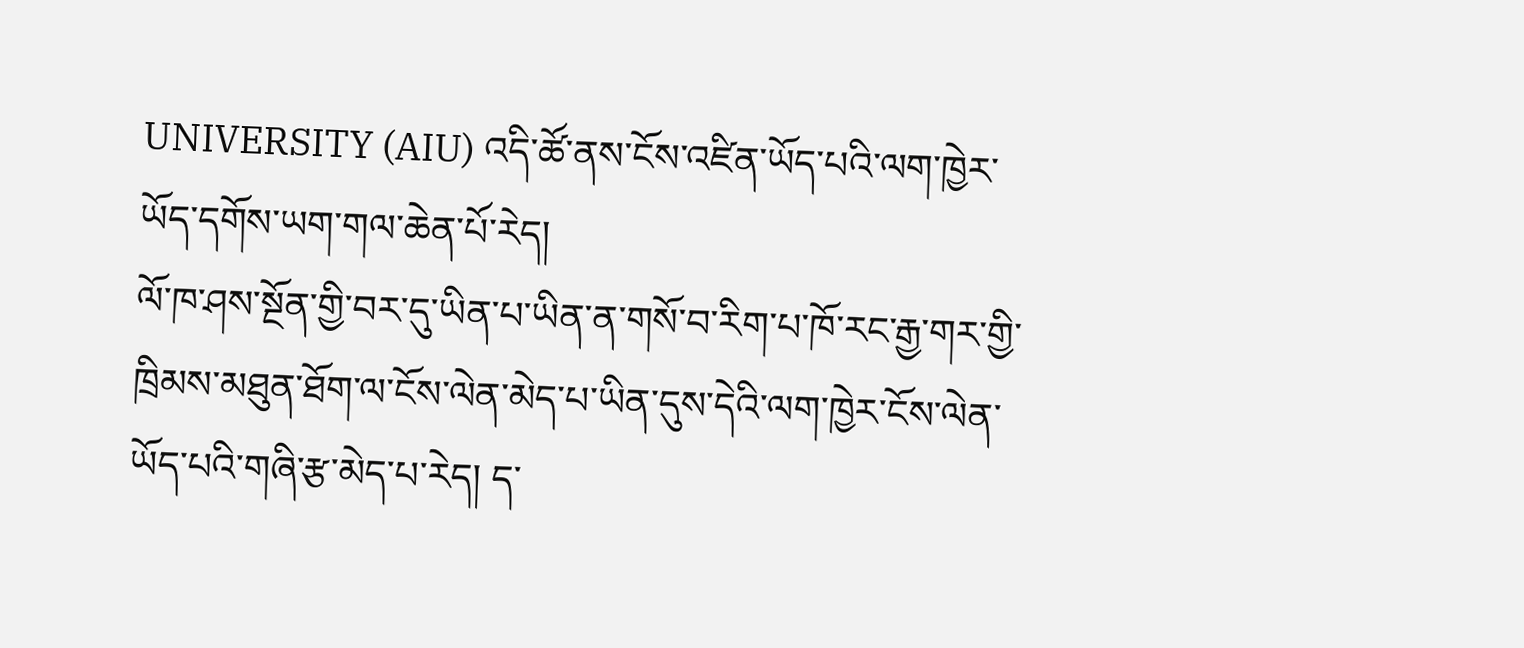UNIVERSITY (AIU) འདི་ཚོ་ནས་ངོས་འཛིན་ཡོད་པའི་ལག་ཁྱེར་ཡོད་དགོས་ཡག་གལ་ཆེན་པོ་རེད།
ལོ་ཁ་ཤས་སྔོན་གྱི་བར་དུ་ཡིན་པ་ཡིན་ན་གསོ་བ་རིག་པ་ཁོ་རང་རྒྱ་གར་གྱི་ཁྲིམས་མཐུན་ཐོག་ལ་ངོས་ལེན་མེད་པ་ཡིན་དུས་དེའི་ལག་ཁྱེར་ངོས་ལེན་ཡོད་པའི་གཞི་རྩ་མེད་པ་རེད། ད་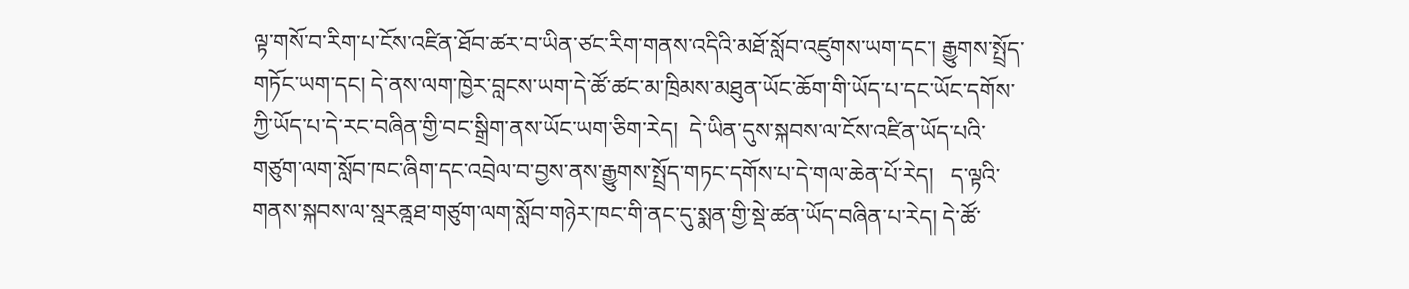ལྟ་གསོ་བ་རིག་པ་ངོས་འཛིན་ཐོབ་ཚར་བ་ཡིན་ཙང་རིག་གནས་འདིའི་མཐོ་སློབ་འཛུགས་ཡག་དང་། རྒྱུགས་སྤྲོད་གཏོང་ཡག་དང། དེ་ནས་ལག་ཁྱེར་བླངས་ཡག་དེ་ཚོ་ཚང་མ་ཁྲིམས་མཐུན་ཡོང་ཆོག་གི་ཡོད་པ་དང་ཡོང་དགོས་ཀྱི་ཡོད་པ་དེ་རང་བཞིན་གྱི་བང་སྒྲིག་ནས་ཡོང་ཡག་ཅིག་རེད།  དེ་ཡིན་དུས་སྐབས་ལ་ངོས་འཛིན་ཡོད་པའི་གཙུག་ལག་སློབ་ཁང་ཞིག་དང་འབྲེལ་བ་བྱས་ནས་རྒྱུགས་སྤྲོད་གཏང་དགོས་པ་དེ་གལ་ཆེན་པོ་རེད།   ད་ལྟའི་གནས་སྐབས་ལ་སྰརནྰཐ་གཙུག་ལག་སློབ་གཉེར་ཁང་གི་ནང་དུ་སྨན་གྱི་སྡེ་ཚན་ཡོད་བཞིན་པ་རེད། དེ་ཚོ་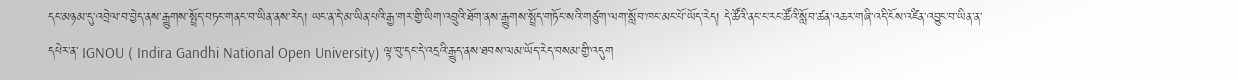དང་མཉམ་དུ་འབྲེལ་བ་བྱེད་ནས་རྒྱུགས་སྤྲོད་བཏང་གནང་བ་ཡིན་ནས་རེད། ཡང་ན་དེ་མ་ཡིན་པའི་རྒྱ་གར་གྱི་ཡིག་འབྲུའི་ཐོག་ནས་རྒྱུགས་སྤྲོད་གཏོང་སའི་གཙུག་ལག་སློབ་ཁང་མང་པོ་ཡོད་རེད། དེ་ཚོའི་ནང་ང་རང་ཚོའི་སློབ་ཚན་འཆར་གཞི་འདི་ངོས་འཛིན་འབྱུང་བ་ཡིན་ན་དཔེར་ན་ IGNOU ( Indira Gandhi National Open University) ལྟ་བུ་དང་དེ་འདྲའི་རྒྱུད་ནས་ཐབས་ལམ་ཡོད་རེད་བསམ་གྱི་འདུག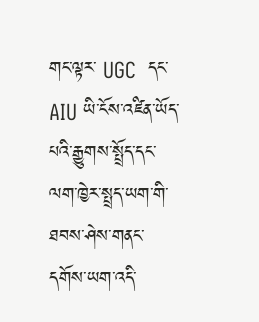གང་ལྟར་ UGC  དང་ AIU ཡི་ངོས་འཛིན་ཡོད་པའི་རྒྱུགས་སྤྲོད་དང་ལག་ཁྱེར་སྤྲད་ཡག་གི་ཐབས་ཤེས་གནང་དགོས་ཡག་འདི་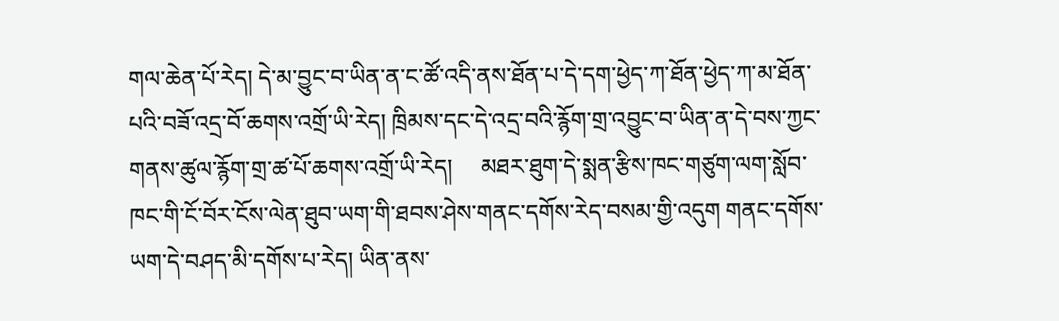གལ་ཆེན་པོ་རེད། དེ་མ་བྱུང་བ་ཡིན་ན་ང་ཚོ་འདི་ནས་ཐོན་པ་དེ་དག་ཕྱེད་ཀ་ཐོན་ཕྱེད་ཀ་མ་ཐོན་པའི་བཟོ་འདྲ་བོ་ཆགས་འགྲོ་ཡི་རེད། ཁྲིམས་དང་དེ་འདྲ་བའི་རྙོག་གྲ་འབྱུང་བ་ཡིན་ན་དེ་བས་ཀྱང་གནས་ཚུལ་རྙོག་གྲ་ཚ་པོ་ཆགས་འགྲོ་ཡི་རེད།     མཐར་ཐུག་དེ་སྨན་རྩིས་ཁང་གཙུག་ལག་སློབ་ཁང་གི་ངོ་བོར་ངོས་ལེན་ཐུབ་ཡག་གི་ཐབས་ཤེས་གནང་དགོས་རེད་བསམ་གྱི་འདུག གནང་དགོས་ཡག་དེ་བཤད་མི་དགོས་པ་རེད། ཡིན་ནས་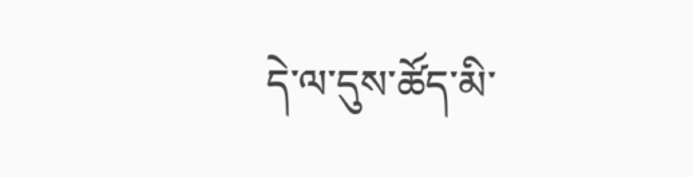དེ་ལ་དུས་ཚོད་མི་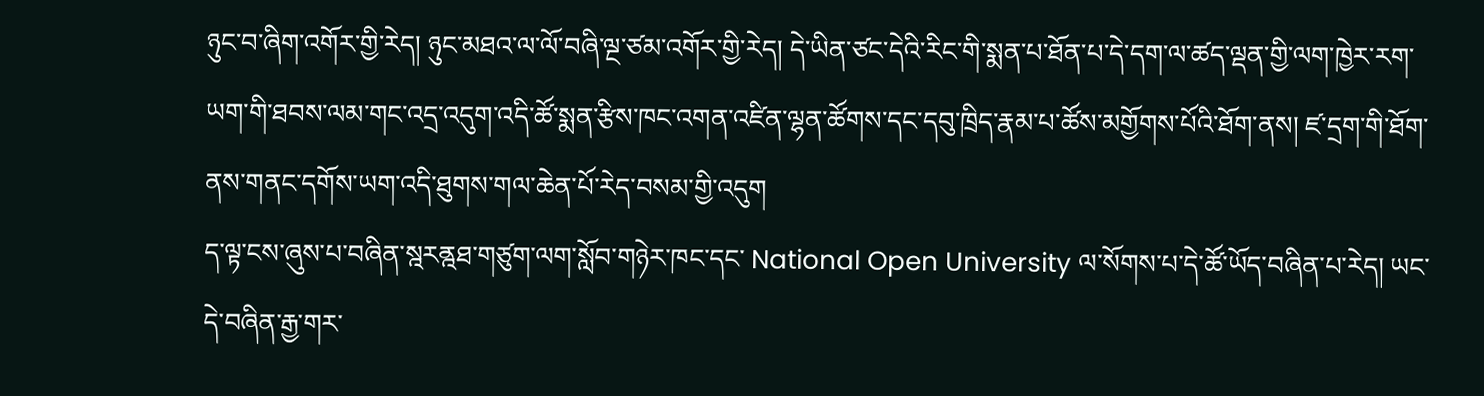ཉུང་བ་ཞིག་འགོར་གྱི་རེད། ཉུང་མཐའ་ལ་ལོ་བཞི་ལྔ་ཙམ་འགོར་གྱི་རེད། དེ་ཡིན་ཙང་དེའི་རིང་གི་སྨན་པ་ཐོན་པ་དེ་དག་ལ་ཚད་ལྡན་གྱི་ལག་ཁྱེར་རག་ཡག་གི་ཐབས་ལམ་གང་འདྲ་འདུག་འདི་ཚོ་སྨན་རྩིས་ཁང་འགན་འཛིན་ལྷན་ཚོགས་དང་དབུ་ཁྲིད་རྣམ་པ་ཚོས་མགྱོགས་པོའི་ཐོག་ནས། ཛ་དྲག་གི་ཐོག་ནས་གནང་དགོས་ཡག་འདི་ཐུགས་གལ་ཆེན་པོ་རེད་བསམ་གྱི་འདུག
ད་ལྟ་ངས་ཞུས་པ་བཞིན་སྰརནྰཐ་གཙུག་ལག་སློབ་གཉེར་ཁང་དང་ National Open University ལ་སོགས་པ་དེ་ཚོ་ཡོད་བཞིན་པ་རེད། ཡང་དེ་བཞིན་རྒྱ་གར་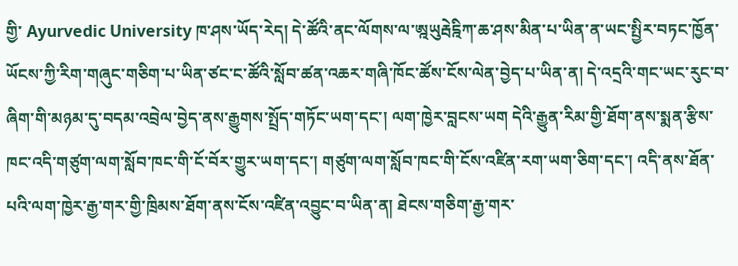གྱི་ Ayurvedic University ཁ་ཤས་ཡོད་རེད། དེ་ཚོའི་ནང་ལོགས་ལ་ཨྰཡུརྦེདྰིཀ་ཆ་ཤས་མིན་པ་ཡིན་ན་ཡང་སྤྱིར་བཏང་ཁྱོན་ཡོངས་ཀྱི་རིག་གཞུང་གཅིག་པ་ཡིན་ཙང་ང་ཚོའི་སློབ་ཚན་འཆར་གཞི་ཁོང་ཚོས་ངོས་ལེན་བྱེད་པ་ཡིན་ན། དེ་འདྲའི་གང་ཡང་རུང་བ་ཞིག་གི་མཉམ་དུ་བདམ་འབྲེལ་བྱེད་ནས་རྒྱུགས་སྤྲོད་གཏོང་ཡག་དང་། ལག་ཁྱེར་བླངས་ཡག དེའི་རྒྱུན་རིམ་གྱི་ཐོག་ནས་སྨན་རྩིས་ཁང་འདི་གཙུག་ལག་སློབ་ཁང་གི་ངོ་བོར་གྱུར་ཡག་དང་། གཙུག་ལག་སློབ་ཁང་གི་ངོས་འཛིན་རག་ཡག་ཅིག་དང་། འདི་ནས་ཐོན་པའི་ལག་ཁྱེར་རྒྱ་གར་གྱི་ཁྲིམས་ཐོག་ནས་ངོས་འཛིན་འབྱུང་བ་ཡིན་ན། ཐེངས་གཅིག་རྒྱ་གར་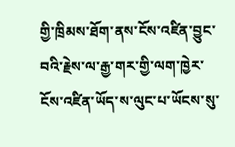གྱི་ཁྲིམས་ཐོག་ནས་ངོས་འཛིན་བྱུང་བའི་རྗེས་ལ་རྒྱ་གར་གྱི་ལག་ཁྱེར་ངོས་འཛིན་ཡོད་ས་ལུང་པ་ཡོངས་སུ་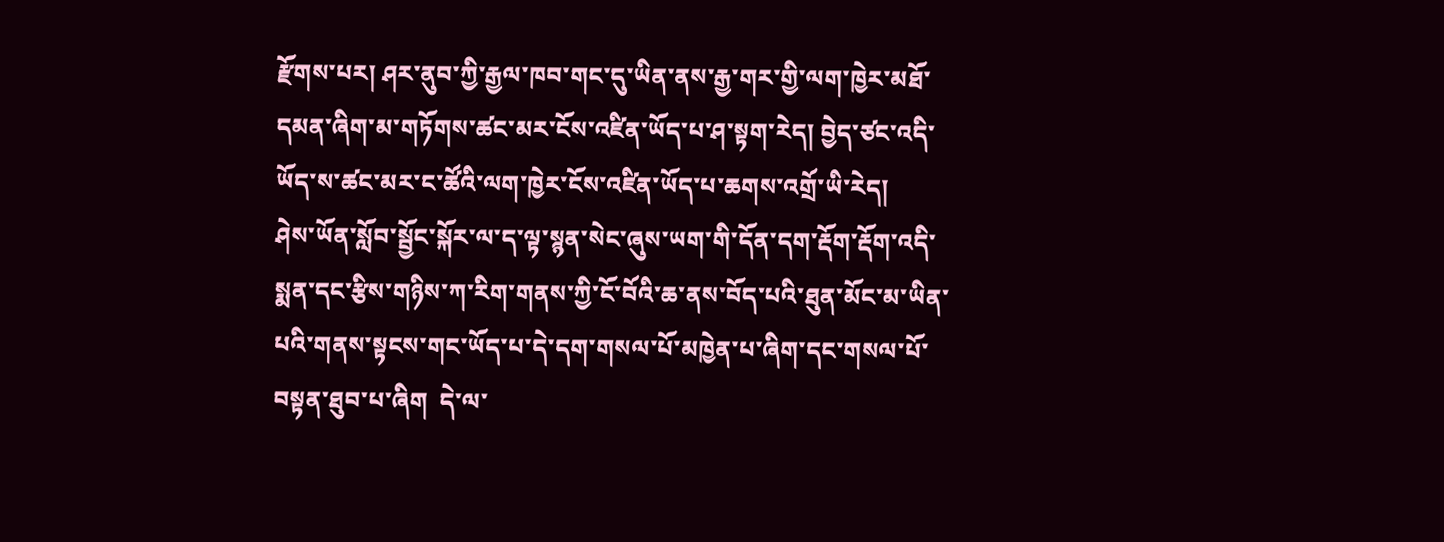རྫོགས་པར། ཤར་ནུབ་ཀྱི་རྒྱལ་ཁབ་གང་དུ་ཡིན་ནས་རྒྱ་གར་གྱི་ལག་ཁྱེར་མཐོ་དམན་ཞིག་མ་གཏོགས་ཚང་མར་ངོས་འཛིན་ཡོད་པ་ཤ་སྟག་རེད། བྱེད་ཙང་འདི་ཡོད་ས་ཚང་མར་ང་ཚོའི་ལག་ཁྱེར་ངོས་འཛིན་ཡོད་པ་ཆགས་འགྲོ་ཡི་རེད།
ཤེས་ཡོན་སློབ་སྦྱོང་སྐོར་ལ་ད་ལྟ་སྙན་སེང་ཞུས་ཡག་གི་དོན་དག་རྡོག་རྡོག་འདི་སྨན་དང་རྩིས་གཉིས་ཀ་རིག་གནས་ཀྱི་ངོ་བོའི་ཆ་ནས་བོད་པའི་ཐུན་མོང་མ་ཡིན་པའི་གནས་སྟངས་གང་ཡོད་པ་དེ་དག་གསལ་པོ་མཁྱེན་པ་ཞིག་དང་གསལ་པོ་བསྟན་ཐུབ་པ་ཞིག  དེ་ལ་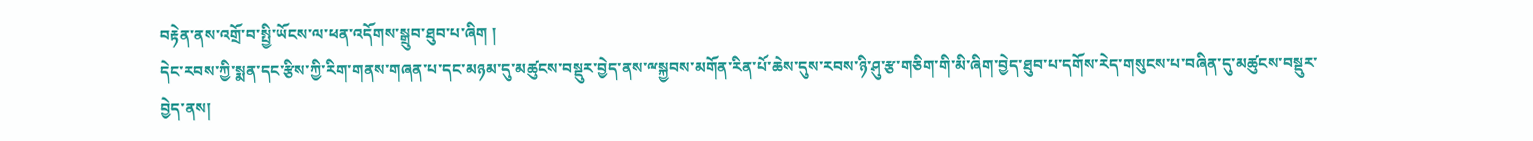བརྟེན་ནས་འགྲོ་བ་སྤྱི་ཡོངས་ལ་ཕན་འདོགས་སྒྲུབ་ཐུབ་པ་ཞིག །
དེང་རབས་ཀྱི་སྨན་དང་རྩིས་ཀྱི་རིག་གནས་གཞན་པ་དང་མཉམ་དུ་མཚུངས་བསྡུར་བྱེད་ནས་ྋསྐྱབས་མགོན་རིན་པོ་ཆེས་དུས་རབས་ཉི་ཤུ་རྩ་གཅིག་གི་མི་ཞིག་བྱེད་ཐུབ་པ་དགོས་རེད་གསུངས་པ་བཞིན་དུ་མཚུངས་བསྡུར་བྱེད་ནས།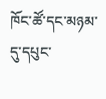ཁོང་ཚོ་དང་མཉམ་དུ་དཔུང་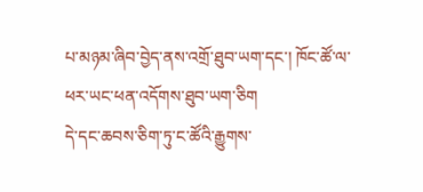པ་མཉམ་ཞིབ་བྱེད་ནས་འགྲོ་ཐུབ་ཡག་དང་། ཁོང་ཚོ་ལ་ཕར་ཡང་ཕན་འདོགས་ཐུབ་ཡག་ཅིག
དེ་དང་ཆབས་ཅིག་ཏུ་ང་ཚོའི་རྒྱུགས་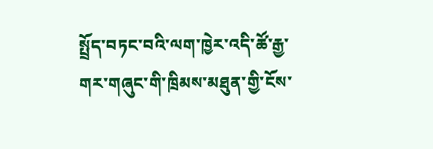སྤྲོད་བཏང་བའི་ལག་ཁྱེར་འདི་ཚོ་རྒྱ་གར་གཞུང་གི་ཁྲིམས་མཐུན་གྱི་ངོས་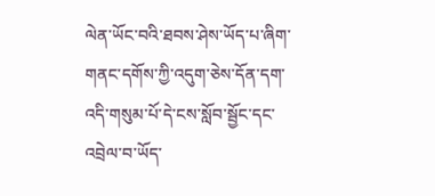ལེན་ཡོང་བའི་ཐབས་ཤེས་ཡོད་པ་ཞིག་གནང་དགོས་ཀྱི་འདུག་ཅེས་དོན་དག་འདི་གསུམ་པོ་དེ་ངས་སློབ་སྦྱོང་དང་འབྲེལ་བ་ཡོད་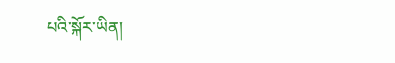པའི་སྐོར་ཡིན།